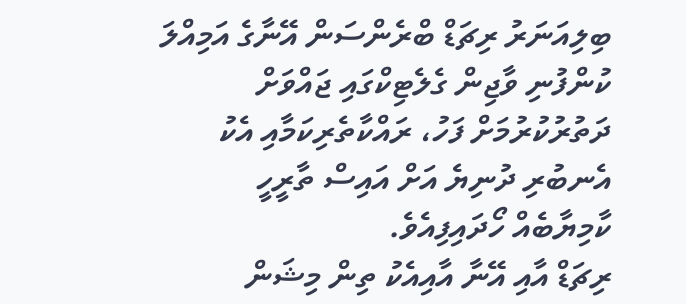ބިލިއަނަރު ރިޗަޑް ބްރެންސަން އޭނާގެ އަމިއްލަ ކުންފުނި ވާޖިން ގެލެޓިކްގައި ޖައްވަށް ދަތުރުކުރުމަށް ފަހު، ރައްކާތެރިކަމާއި އެކު އެނބުރި ދުނިޔެ އަށް އައިސް ތާރީހީ ކާމިޔާބެއް ހޯދައިފިއެވެ.
ރިޗަޑް އާއި އޭނާ އާއިއެކު ތިން މިޝަން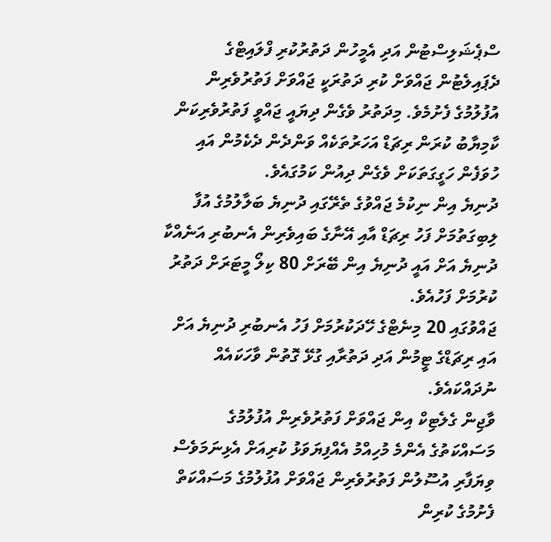ސްޕެޝަލިސްޓުން އަދި އެމީހުން ދަތުރުކުރި ފްލައިޓްގެ ދެޕައިލެޓުން ޖައްވަށް ކުރި ދަތުރަކީ ޖައްވަށް ފަތުރުވެރިން އުފުލުމުގެ ފެށުމެވެ. މިދަތުރު ވެގެން ދިޔައީ ޖައްވީ ފަތުރުވެރިކަން ކާމިޔާބު ކުރަން ރިޗަޑް އަހަރުތަކެއް ވަންދެން ދެކެމުން އައި ހުވަފެން ހަގީގަތަކަށް ވެގެން ދިއުން ކަމުގައެވެ.
ދުނިޔެ އިން ނިކުމެ ޖައްވުގެ ތެރޭގައި ދުނިޔެ ބަލާލުމުގެ އުފާ ލިބިގަތުމަށް ފަހު ރިޗަޑް އާއި އޭނާގެ ބައިވެރިން އެނބުރި އަނެއްކާ ދުނިޔެ އަށް އައީ ދުނިޔެ އިން ބޭރަށް 80 ކިލޯ މީޓަރަށް ދަތުރު ކުރުމަށް ފަހުއެވެ.
ޖައްވުގައި 20 މިނެޓްގެ ހޭދަކުރުމަށް ފަހު އެނބުރި ދުނިޔެ އަށް އައި ރިޗަޑްގެ ޓީމުން އަދި ދަތުރާއި ގުޅޭ ގޮތުން ވާހަކައެއް ނުދައްކައެވެ.
ވާޖިން ގެލެޓިކް އިން ޖައްވަށް ފަތުރުވެރިން އުފުލުމުގެ މަސައްކަތުގެ އެންމެ މުހިއްމު އެއްފިޔަވަޅު ކުރިއަށް އެޅިނަމަވެސް ވިޔަފާރި އުސޫލުން ފަތުރުވެރިން ޖައްވަށް އުފުލުމުގެ މަސައްކަތް ފެށުމުގެ ކުރިން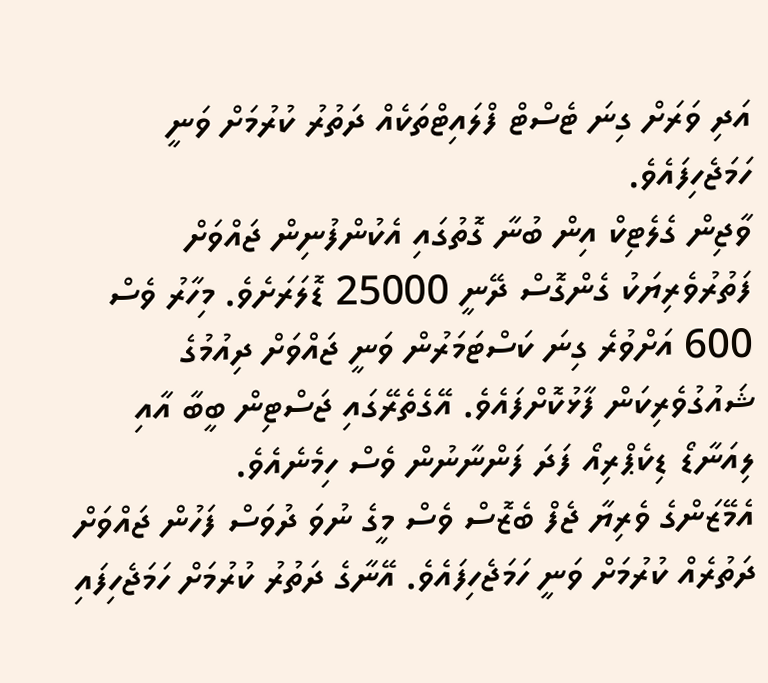އަދި ވަރަށް ގިނަ ޓެސްޓް ފްލައިޓްތަކެއް ދަތުރު ކުރުމަށް ވަނީ ހަމަޖެހިފައެވެ.
ވާޖިން ގެލެޓިކް އިން ބުނާ ގޮތުގައި އެކުންފުނިން ޖައްވަށް ފަތުރުވެރިޔަކު ގެންގޮސް ދޭނީ 25000 ޑޮލަރަށެވެ. މިހާރު ވެސް 600 އަށްވުރެ ގިނަ ކަސްޓަމަރުން ވަނީ ޖައްވަށް ދިއުމުގެ ޝައުގުވެރިކަން ފާޅުކޮށްފައެވެ. އޭގެތެރޭގައި ޖަސްޓިން ބީބާ އާއި ލިއަނާޑޯ ޑިކެޕްރިއޯ ފަދަ ފަންނާނުން ވެސް ހިމެނެއެވެ.
އެމޭޒަންގެ ވެރިޔާ ޖެފް ބެޒޮސް ވެސް މީގެ ނުވަ ދުވަސް ފަހުން ޖައްވަށް ދަތުރެއް ކުރުމަށް ވަނީ ހަމަޖެހިފައެވެ. އޭނާގެ ދަތުރު ކުރުމަށް ހަމަޖެހިފައި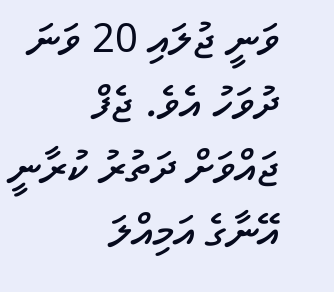ވަނީ ޖުލައި 20 ވަނަ ދުވަހު އެވެ. ޖެފް ޖައްވަށް ދަތުރު ކުރާނީ އޭނާގެ އަމިއްލަ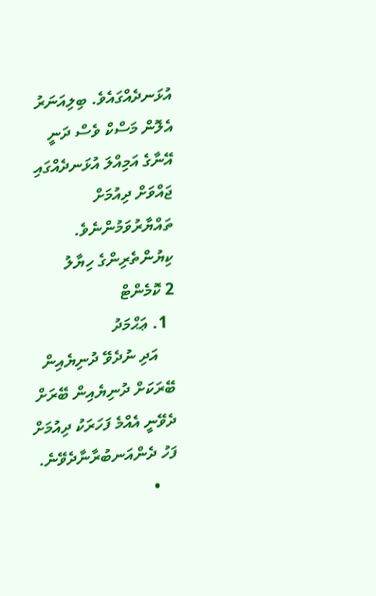އުޅަނދެއްގައެވެ. ބިލިއަނަރު އެލޮން މަސްކް ވެސް ދަނީ އޭނާގެ އަމިއްލަ އުޅަނދެއްގައި ޖައްވަށް ދިއުމަށް ތައްޔާރުވަމުންނެވެ.
ކިޔުންތެރިންގެ ހިޔާލު
2 ކޮމެންޓް
  1. ޢަޙްމަދު
    އަދި ނުދެވޭ ދުނިޔެއިން ބޭރަކަށް ދުނިޔެއިން ބޭރަށް ދެވޭނީ އެއްމެ ފަހަރަކު ދިއުމަށް ފަހު ދެންއަނބުރާނާދެވޭނެ.
    •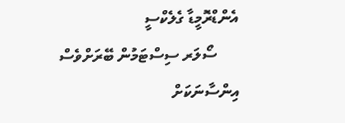އެންޑްރޮމީޑާ ގެލެކްސީ
      ސޯލަރ ސިސްޓަމުން ބޭރަށްވެސް އިންސާނަކަށް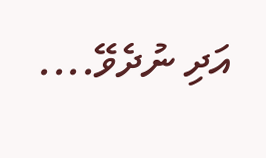އަދި ނުދެވޭ....